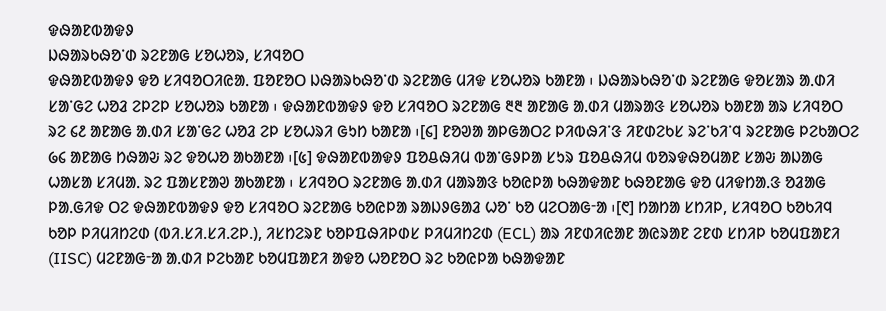ᱫᱷᱟᱱᱵᱟᱫᱽ
ᱡᱷᱟᱨᱠᱷᱚᱸᱰ ᱨᱮᱱᱟᱜ ᱥᱚᱦᱚᱨ, ᱥᱤᱧᱚᱛ
ᱫᱷᱟᱱᱵᱟᱫᱽ ᱫᱚ ᱥᱤᱧᱚᱛᱤᱭᱟᱹ ᱯᱚᱱᱚᱛ ᱡᱷᱟᱨᱠᱷᱚᱸᱰ ᱨᱮᱱᱟᱜ ᱢᱤᱫ ᱥᱚᱦᱚᱨ ᱠᱟᱱᱟ ᱾ ᱡᱷᱟᱨᱠᱷᱚᱸᱰ ᱨᱮᱱᱟᱜ ᱫᱚᱥᱟᱨ ᱟᱹᱰᱤ ᱥᱟᱸᱜᱮ ᱦᱚᱲ ᱮᱞᱮᱞ ᱥᱚᱦᱚᱨ ᱠᱟᱱᱟ ᱾ ᱫᱷᱟᱱᱵᱟᱫᱽ ᱫᱚ ᱥᱤᱧᱚᱛ ᱨᱮᱱᱟᱜ ᱓᱓ ᱟᱱᱟᱜ ᱟᱹᱰᱤ ᱢᱟᱨᱟᱝ ᱥᱚᱦᱚᱨ ᱠᱟᱱᱟ ᱟᱨ ᱥᱤᱧᱚᱛ ᱨᱮ ᱔᱒ ᱟᱱᱟᱜ ᱟᱹᱰᱤ ᱥᱟᱸᱜᱮ ᱦᱚᱲ ᱮᱞ ᱥᱚᱦᱨᱤ ᱜᱩᱴ ᱠᱟᱱᱟ ᱾[᱔] ᱱᱚᱣᱟ ᱟᱞᱜᱟᱛᱮ ᱞᱤᱵᱷᱤᱸᱝ ᱤᱱᱰᱮᱠᱥ ᱨᱮᱸᱠᱤᱸᱧ ᱨᱮᱱᱟᱜ ᱞᱮᱠᱟᱛᱮ ᱙᱔ ᱟᱱᱟᱜ ᱴᱷᱟᱶ ᱨᱮ ᱫᱚᱦᱚ ᱟᱠᱟᱱᱟ ᱾[᱕] ᱫᱷᱟᱱᱵᱟᱫᱽ ᱯᱚᱪᱷᱤᱢ ᱵᱟᱸᱜᱽᱞᱟ ᱥᱩᱨ ᱯᱚᱪᱷᱤᱢ ᱵᱚᱨᱫᱷᱚᱢᱟᱱ ᱥᱟᱶ ᱟᱡᱟᱜ ᱦᱟᱥᱟ ᱥᱤᱢᱟᱹ ᱨᱮ ᱯᱟᱥᱱᱟᱣ ᱟᱠᱟᱱᱟ ᱾ ᱥᱤᱧᱚᱛ ᱨᱮᱱᱟᱜ ᱟᱹᱰᱤ ᱢᱟᱨᱟᱝ ᱠᱚᱭᱞᱟ ᱠᱷᱟᱫᱟᱱ ᱠᱷᱚᱱᱟᱜ ᱫᱚ ᱢᱤᱫᱴᱟᱹᱝ ᱚᱲᱟᱜ ᱞᱟᱹᱜᱤᱫ ᱛᱮ ᱫᱷᱟᱱᱵᱟᱫᱽ ᱫᱚ ᱥᱤᱧᱚᱛ ᱨᱮᱱᱟᱜ ᱠᱚᱭᱞᱟ ᱨᱟᱡᱽᱜᱟᱲ ᱦᱚᱸ ᱠᱚ ᱢᱮᱛᱟᱜᱼᱟ ᱾[᱖] ᱴᱟᱴᱟ ᱥᱴᱤᱞ, ᱥᱤᱧᱚᱛ ᱠᱚᱠᱤᱧ ᱠᱚᱞ ᱞᱤᱢᱤᱴᱮᱰ (ᱵᱤ.ᱥᱤ.ᱥᱤ.ᱮᱞ.), ᱤᱥᱴᱮᱨᱱ ᱠᱚᱞᱯᱷᱤᱞᱰᱥ ᱞᱤᱢᱤᱴᱮᱰ (ECL) ᱟᱨ ᱤᱱᱰᱤᱭᱟᱱ ᱟᱭᱨᱟᱱ ᱮᱱᱰ ᱥᱴᱤᱞ ᱠᱚᱢᱯᱟᱱᱤ (IISC) ᱢᱮᱱᱟᱜᱼᱟ ᱟᱹᱰᱤ ᱞᱮᱠᱟᱱ ᱠᱚᱢᱯᱟᱱᱤ ᱟᱫᱚ ᱦᱚᱱᱚᱛ ᱨᱮ ᱠᱚᱭᱞᱟ ᱠᱷᱟᱫᱟᱱ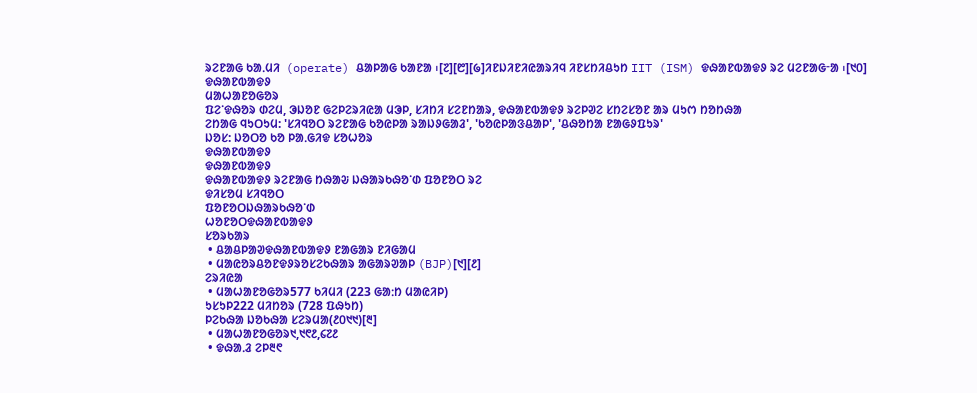ᱨᱮᱱᱟᱜ ᱠᱟᱹᱢᱤ  (operate) ᱪᱟᱞᱟᱜ ᱠᱟᱱᱟ ᱾[᱗][᱘][᱙]ᱤᱱᱡᱤᱱᱤᱭᱟᱨᱤᱧ ᱤᱱᱥᱴᱤᱪᱩᱴ IIT (ISM) ᱫᱷᱟᱱᱵᱟᱫᱽ ᱨᱮ ᱢᱮᱱᱟᱜᱼᱟ ᱾[᱑᱐]
ᱫᱷᱟᱱᱵᱟᱫᱽ
ᱢᱟᱦᱟᱱᱚᱜᱚᱨ
ᱯᱮᱸᱫᱷᱚᱨ ᱰᱮᱢ, ᱳᱡᱚᱱ ᱜᱮᱞᱮᱨᱤᱭᱟ ᱢᱳᱞ, ᱥᱤᱴᱤ ᱥᱮᱱᱴᱟᱨ, ᱫᱷᱟᱱᱵᱟᱫᱽ ᱨᱮᱞᱣᱮ ᱥᱴᱮᱥᱚᱱ ᱟᱨ ᱢᱩᱬ ᱴᱚᱴᱷᱟ
ᱮᱴᱟᱜ ᱧᱩᱛᱩᱢ: 'ᱥᱤᱧᱚᱛ ᱨᱮᱱᱟᱜ ᱠᱚᱭᱞᱟ ᱨᱟᱡᱽᱜᱟᱲ', 'ᱠᱚᱭᱞᱟᱝᱪᱟᱞ', 'ᱪᱷᱚᱴᱟ ᱱᱟᱜᱽᱯᱩᱨ'
ᱡᱚᱥ: ᱡᱚᱛᱚ ᱠᱚ ᱞᱟᱹᱜᱤᱫ ᱥᱚᱦᱚᱨ
ᱫᱷᱟᱱᱵᱟᱫᱽ
ᱫᱷᱟᱱᱵᱟᱫᱽ
ᱫᱷᱟᱱᱵᱟᱫᱽ ᱨᱮᱱᱟᱜ ᱴᱷᱟᱶ ᱡᱷᱟᱨᱠᱷᱚᱸᱰ ᱯᱚᱱᱚᱛ ᱨᱮ
ᱫᱤᱥᱚᱢ ᱥᱤᱧᱚᱛ
ᱯᱚᱱᱚᱛᱡᱷᱟᱨᱠᱷᱚᱸᱰ
ᱦᱚᱱᱚᱛᱫᱷᱟᱱᱵᱟᱫᱽ
ᱥᱚᱨᱠᱟᱨ
 • ᱪᱟᱪᱞᱟᱣᱫᱷᱟᱱᱵᱟᱫᱽ ᱱᱟᱜᱟᱨ ᱱᱤᱜᱟᱢ
 • ᱢᱟᱭᱚᱨᱪᱚᱱᱫᱽᱨᱚᱥᱮᱠᱷᱟᱨ ᱟᱜᱟᱨᱣᱟᱞ (BJP)[᱑][᱒]
ᱮᱨᱤᱭᱟ
 • ᱢᱟᱦᱟᱱᱚᱜᱚᱨ577 ᱠᱤᱢᱤ (223 ᱜᱟᱺᱴ ᱢᱟᱭᱤᱞ)
ᱩᱥᱩᱞ222 ᱢᱤᱴᱚᱨ (728 ᱯᱷᱩᱴ)
ᱞᱮᱠᱷᱟ ᱡᱚᱠᱷᱟ ᱥᱮᱨᱢᱟ(᱒᱐᱑᱑)[᱓]
 • ᱢᱟᱦᱟᱱᱚᱜᱚᱨ᱑,᱑᱖᱒,᱔᱗᱒
 • ᱫᱷᱟᱹᱲ ᱮᱞ᱓᱖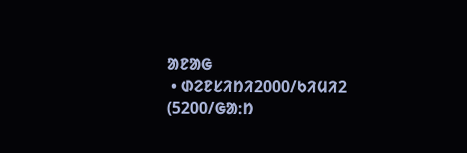ᱟᱱᱟᱜ
 • ᱰᱮᱱᱥᱤᱴᱤ2000/ᱠᱤᱢᱤ2 (5200/ᱜᱟᱺᱴ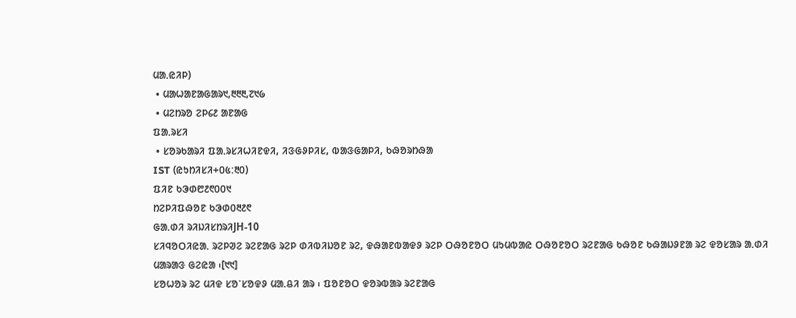ᱢᱟᱹᱭᱤᱞ)
 • ᱢᱟᱦᱟᱱᱟᱜᱟᱨ᱑,᱓᱓᱓,᱗᱑᱙
 • ᱢᱮᱴᱨᱚ ᱮᱞ᱔᱒ ᱟᱱᱟᱜ
ᱯᱟᱹᱨᱥᱤ
 • ᱥᱚᱨᱠᱟᱨᱤ ᱯᱟᱹᱨᱥᱤᱦᱤᱱᱫᱤ, ᱤᱝᱜᱽᱞᱤᱥ, ᱵᱟᱝᱜᱟᱞᱤ, ᱠᱷᱚᱨᱴᱷᱟ
IST (ᱭᱩᱴᱤᱥᱤ+᱐᱕:᱓᱐)
ᱯᱤᱱ ᱠᱳᱰ᱘᱒᱖᱐᱐᱑
ᱴᱮᱞᱤᱯᱷᱚᱱ ᱠᱳᱰ᱐᱓᱒᱖
ᱜᱟᱹᱰᱤ ᱨᱤᱡᱤᱥᱴᱨᱤJH-10
ᱥᱤᱧᱚᱛᱤᱭᱟᱹ ᱨᱮᱞᱣᱮ ᱨᱮᱱᱟᱜ ᱨᱮᱞ ᱰᱤᱵᱤᱡᱚᱱ ᱨᱮ, ᱫᱷᱟᱱᱵᱟᱫᱽ ᱨᱮᱞ ᱛᱷᱚᱱᱚᱛ ᱢᱩᱢᱵᱟᱭ ᱛᱷᱚᱱᱚᱛ ᱨᱮᱱᱟᱜ ᱠᱷᱚᱱ ᱠᱷᱟᱡᱽᱱᱟ ᱨᱮ ᱫᱚᱥᱟᱨ ᱟᱹᱰᱤ ᱢᱟᱨᱟᱝ ᱜᱮᱭᱟ ᱾[᱑᱑]
ᱥᱚᱦᱚᱨ ᱨᱮ ᱢᱤᱫ ᱥᱚᱸᱥᱚᱫᱽ ᱢᱟᱹᱪᱤ ᱟᱨ ᱾ ᱯᱚᱱᱚᱛ ᱫᱚᱨᱵᱟᱨ ᱨᱮᱱᱟᱜ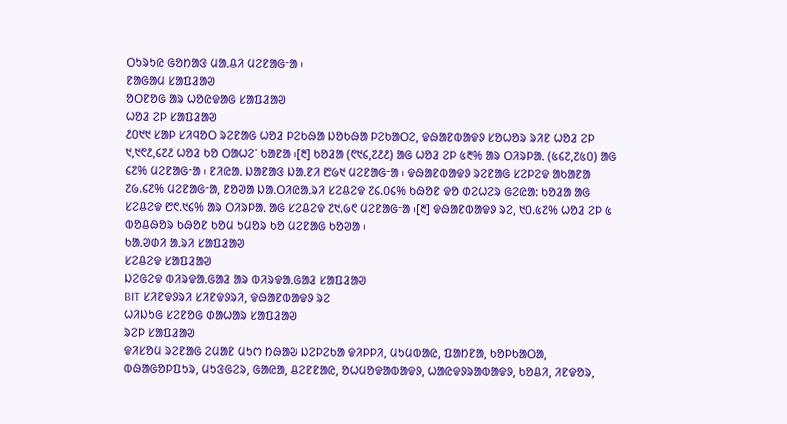ᱛᱩᱨᱩᱭ ᱜᱚᱴᱟᱝ ᱢᱟᱹᱪᱤ ᱢᱮᱱᱟᱜᱼᱟ ᱾
ᱱᱟᱜᱟᱢ ᱥᱟᱯᱲᱟᱣ
ᱚᱛᱱᱚᱜ ᱟᱨ ᱦᱚᱭᱫᱟᱜ ᱥᱟᱯᱲᱟᱣ
ᱦᱚᱲ ᱮᱞ ᱥᱟᱯᱲᱟᱣ
᱒᱐᱑᱑ ᱥᱟᱞ ᱥᱤᱧᱚᱛ ᱨᱮᱱᱟᱜ ᱦᱚᱲ ᱞᱮᱠᱷᱟ ᱡᱚᱠᱷᱟ ᱞᱮᱠᱟᱛᱮ, ᱫᱷᱟᱱᱵᱟᱫᱽ ᱥᱚᱦᱚᱨ ᱨᱤᱱ ᱦᱚᱲ ᱮᱞ ᱑,᱑᱖᱒,᱔᱗᱒ ᱦᱚᱲ ᱠᱚ ᱛᱟᱦᱮᱸ ᱠᱟᱱᱟ ᱾[᱓] ᱠᱚᱲᱟ (᱖᱑᱔,᱗᱒᱒) ᱟᱜ ᱦᱚᱲ ᱮᱞ ᱕᱓% ᱟᱨ ᱛᱤᱨᱞᱟᱹ (᱕᱔᱗,᱗᱕᱐) ᱟᱜ ᱔᱗% ᱢᱮᱱᱟᱜᱼᱟ ᱾ ᱱᱤᱭᱟᱹ ᱡᱟᱱᱟᱝ ᱡᱟᱹᱱᱤ ᱘᱙᱑ ᱢᱮᱱᱟᱜᱼᱟ ᱾ ᱫᱷᱟᱱᱵᱟᱫᱽ ᱨᱮᱱᱟᱜ ᱥᱮᱞᱮᱫ ᱟᱠᱟᱱᱟ ᱗᱙.᱔᱗% ᱢᱮᱱᱟᱜᱼᱟ, ᱱᱚᱣᱟ ᱡᱟᱹᱛᱤᱭᱟᱹᱨᱤ ᱥᱮᱪᱮᱫ ᱗᱔.᱐᱔% ᱠᱷᱚᱱ ᱫᱚ ᱰᱮᱦᱮᱨ ᱜᱮᱭᱟ: ᱠᱚᱲᱟ ᱟᱜ ᱥᱮᱪᱮᱫ ᱘᱖.᱑᱔% ᱟᱨ ᱛᱤᱨᱞᱟᱹ ᱟᱜ ᱥᱮᱪᱮᱫ ᱗᱑.᱙᱖ ᱢᱮᱱᱟᱜᱼᱟ ᱾[᱓] ᱫᱷᱟᱱᱵᱟᱫᱽ ᱨᱮ, ᱑᱐.᱕᱗% ᱦᱚᱲ ᱮᱞ ᱕ ᱵᱚᱪᱷᱚᱨ ᱠᱷᱚᱱ ᱠᱚᱢ ᱩᱢᱚᱨ ᱠᱚ ᱢᱮᱱᱟᱜ ᱠᱚᱣᱟ ᱾
ᱠᱟᱹᱣᱰᱤ ᱟᱹᱨᱤ ᱥᱟᱯᱲᱟᱣ
ᱥᱮᱪᱮᱫ ᱥᱟᱯᱲᱟᱣ
ᱡᱮᱜᱮᱫ ᱵᱤᱨᱫᱟᱹᱜᱟᱲ ᱟᱨ ᱵᱤᱨᱫᱟᱹᱜᱟᱲ ᱥᱟᱯᱲᱟᱣ
BIT ᱥᱤᱱᱫᱽᱨᱤ ᱥᱤᱱᱫᱽᱨᱤ, ᱫᱷᱟᱱᱵᱟᱫᱽ ᱨᱮ
ᱦᱤᱡᱩᱜ ᱥᱮᱱᱚᱜ ᱰᱟᱦᱟᱨ ᱥᱟᱯᱲᱟᱣ
ᱨᱮᱞ ᱥᱟᱯᱲᱟᱣ
ᱫᱤᱥᱚᱢ ᱨᱮᱱᱟᱜ ᱮᱢᱟᱱ ᱢᱩᱬ ᱴᱷᱟᱶ ᱡᱮᱞᱮᱠᱟ ᱫᱤᱞᱞᱤ, ᱢᱩᱢᱵᱟᱭ, ᱯᱟᱴᱱᱟ, ᱠᱚᱞᱠᱟᱛᱟ, ᱵᱷᱟᱜᱚᱞᱯᱩᱨ, ᱢᱩᱝᱜᱮᱨ, ᱜᱟᱭᱟ, ᱪᱮᱱᱱᱟᱭ, ᱚᱦᱢᱚᱫᱟᱵᱟᱫᱽ, ᱦᱟᱭᱫᱽᱨᱟᱵᱟᱫᱽ, ᱠᱚᱪᱤ, ᱤᱱᱫᱚᱨ,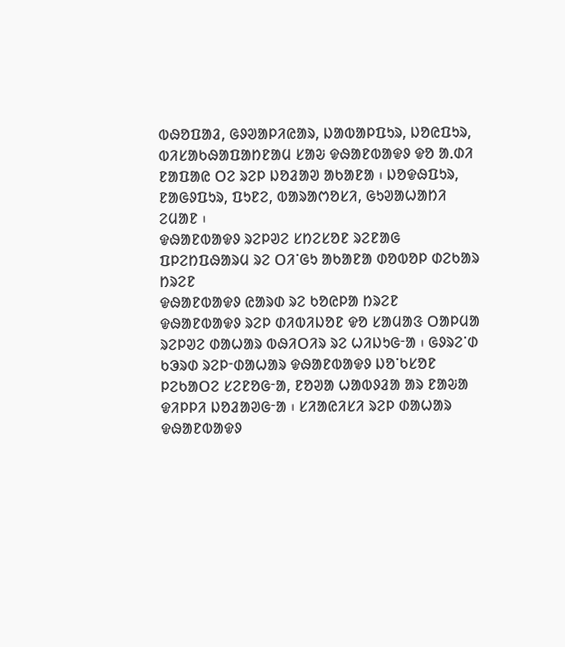ᱵᱷᱚᱯᱟᱲ, ᱜᱽᱣᱟᱞᱤᱭᱟᱨ, ᱡᱟᱵᱟᱞᱯᱩᱨ, ᱡᱚᱭᱯᱩᱨ, ᱵᱤᱥᱟᱠᱷᱟᱯᱟᱴᱱᱟᱢ ᱥᱟᱶ ᱫᱷᱟᱱᱵᱟᱫᱽ ᱫᱚ ᱟᱹᱰᱤ ᱱᱟᱯᱟᱭ ᱛᱮ ᱨᱮᱞ ᱡᱚᱲᱟᱣ ᱟᱠᱟᱱᱟ ᱾ ᱡᱚᱫᱷᱯᱩᱨ, ᱱᱟᱜᱽᱯᱩᱨ, ᱯᱩᱱᱮ, ᱵᱟᱨᱟᱬᱚᱥᱤ, ᱜᱩᱣᱟᱦᱟᱴᱤ ᱮᱢᱟᱱ ᱾
ᱫᱷᱟᱱᱵᱟᱫᱽ ᱨᱮᱞᱣᱮ ᱥᱴᱮᱥᱚᱱ ᱨᱮᱱᱟᱜ ᱯᱞᱮᱴᱯᱷᱟᱨᱢ ᱨᱮ ᱛᱤᱸᱜᱩ ᱟᱠᱟᱱᱟ ᱰᱚᱵᱚᱞ ᱰᱮᱠᱟᱨ ᱴᱨᱮᱱ
ᱫᱷᱟᱱᱵᱟᱫᱽ ᱭᱟᱨᱰ ᱨᱮ ᱠᱚᱭᱞᱟ ᱴᱨᱮᱱ
ᱫᱷᱟᱱᱵᱟᱫᱽ ᱨᱮᱞ ᱰᱤᱵᱤᱡᱚᱱ ᱫᱚ ᱥᱟᱢᱟᱝ ᱛᱟᱞᱢᱟ ᱨᱮᱞᱣᱮ ᱰᱟᱦᱟᱨ ᱵᱷᱤᱛᱤᱨ ᱨᱮ ᱦᱤᱡᱩᱜᱼᱟ ᱾ ᱜᱽᱨᱮᱸᱰ ᱠᱳᱨᱰ ᱨᱮᱞᱼᱰᱟᱦᱟᱨ ᱫᱷᱟᱱᱵᱟᱫᱽ ᱡᱚᱸᱠᱥᱚᱱ ᱞᱮᱠᱟᱛᱮ ᱥᱮᱱᱚᱜᱼᱟ, ᱱᱚᱣᱟ ᱦᱟᱵᱽᱲᱟ ᱟᱨ ᱱᱟᱶᱟ ᱫᱤᱞᱞᱤ ᱡᱚᱲᱟᱣᱜᱼᱟ ᱾ ᱥᱤᱟᱭᱤᱥᱤ ᱨᱮᱞ ᱰᱟᱦᱟᱨ ᱫᱷᱟᱱᱵᱟᱫᱽ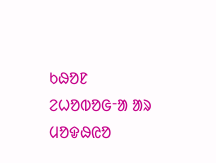ᱠᱷᱚᱱ ᱮᱦᱚᱵᱚᱜᱼᱟ ᱟᱨ ᱢᱚᱫᱷᱭᱚ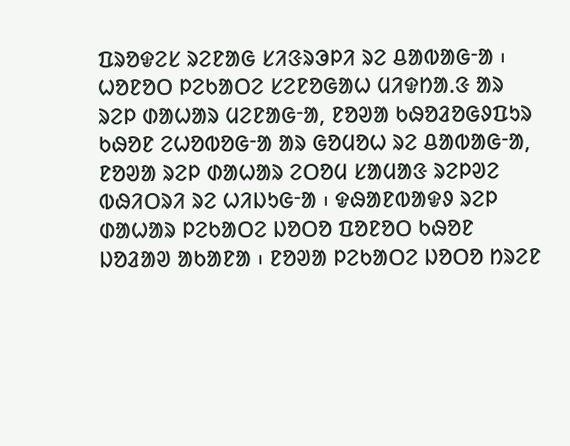ᱯᱨᱚᱫᱮᱥ ᱨᱮᱱᱟᱜ ᱥᱤᱝᱨᱳᱞᱤ ᱨᱮ ᱪᱟᱵᱟᱜᱼᱟ ᱾ ᱦᱚᱱᱚᱛ ᱞᱮᱠᱟᱛᱮ ᱥᱮᱱᱚᱜᱟᱦ ᱢᱤᱫᱴᱟᱹᱝ ᱟᱨ ᱨᱮᱞ ᱰᱟᱦᱟᱨ ᱢᱮᱱᱟᱜᱼᱟ, ᱱᱚᱣᱟ ᱠᱷᱚᱲᱚᱜᱽᱯᱩᱨ ᱠᱷᱚᱱ ᱮᱦᱚᱵᱚᱜᱼᱟ ᱟᱨ ᱜᱚᱢᱚᱦ ᱨᱮ ᱪᱟᱵᱟᱜᱼᱟ, ᱱᱚᱣᱟ ᱨᱮᱞ ᱰᱟᱦᱟᱨ ᱮᱛᱚᱢ ᱥᱟᱢᱟᱝ ᱨᱮᱞᱣᱮ ᱵᱷᱤᱛᱨᱤ ᱨᱮ ᱦᱤᱡᱩᱜᱼᱟ ᱾ ᱫᱷᱟᱱᱵᱟᱫᱽ ᱨᱮᱞ ᱰᱟᱦᱟᱨ ᱞᱮᱠᱟᱛᱮ ᱡᱚᱛᱚ ᱯᱚᱱᱚᱛ ᱠᱷᱚᱱ ᱡᱚᱲᱟᱣ ᱟᱠᱟᱱᱟ ᱾ ᱱᱚᱣᱟ ᱞᱮᱠᱟᱛᱮ ᱡᱚᱛᱚ ᱴᱨᱮᱱ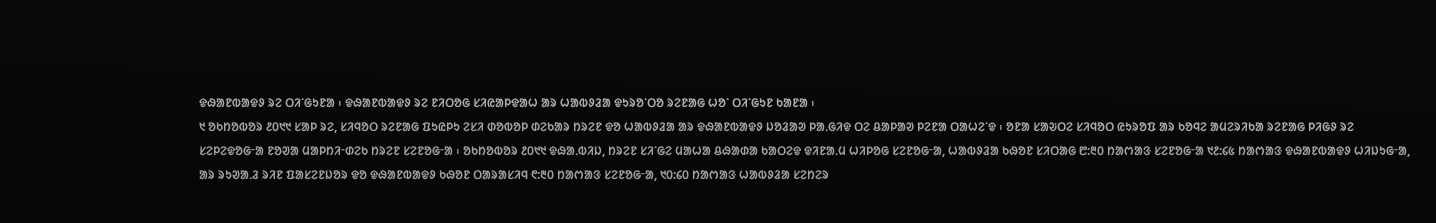ᱫᱷᱟᱱᱵᱟᱫᱽ ᱨᱮ ᱛᱤᱸᱜᱩᱱᱟ ᱾ ᱫᱷᱟᱱᱵᱟᱫᱽ ᱨᱮ ᱱᱤᱛᱚᱜ ᱥᱤᱭᱟᱞᱫᱟᱦ ᱟᱨ ᱦᱟᱵᱽᱲᱟ ᱫᱩᱨᱚᱸᱛᱚ ᱨᱮᱱᱟᱜ ᱦᱚᱸ ᱛᱤᱸᱜᱩᱱ ᱠᱟᱱᱟ ᱾
᱑ ᱚᱠᱴᱚᱵᱚᱨ ᱒᱐᱑᱑ ᱥᱟᱞ ᱨᱮ, ᱥᱤᱧᱚᱛ ᱨᱮᱱᱟᱜ ᱯᱩᱭᱞᱩ ᱮᱥᱤ ᱰᱚᱵᱚᱞ ᱰᱮᱠᱟᱨ ᱴᱨᱮᱱ ᱫᱚ ᱦᱟᱵᱽᱲᱟ ᱟᱨ ᱫᱷᱟᱱᱵᱟᱫᱽ ᱡᱚᱲᱟᱣ ᱞᱟᱹᱜᱤᱫ ᱛᱮ ᱪᱟᱞᱟᱣ ᱞᱮᱱᱟ ᱛᱟᱦᱮᱸᱫ ᱾ ᱚᱱᱟ ᱥᱟᱶᱛᱮ ᱥᱤᱧᱚᱛ ᱭᱩᱨᱚᱯ ᱟᱨ ᱠᱚᱧᱮ ᱟᱢᱮᱨᱤᱠᱟ ᱨᱮᱱᱟᱜ ᱞᱤᱜᱽ ᱨᱮ ᱥᱮᱞᱮᱫᱚᱜᱼᱟ ᱱᱚᱣᱟ ᱢᱟᱞᱴᱤᱼᱰᱮᱠ ᱴᱨᱮᱱ ᱥᱮᱱᱚᱜᱼᱟ ᱾ ᱚᱠᱴᱚᱵᱚᱨ ᱒᱐᱑᱑ ᱫᱷᱟᱹᱵᱤᱡ, ᱴᱨᱮᱱ ᱥᱤᱸᱜᱮ ᱢᱟᱦᱟ ᱪᱷᱟᱰᱟ ᱠᱟᱛᱮᱫ ᱫᱤᱱᱟᱹᱢ ᱦᱤᱞᱚᱜ ᱥᱮᱱᱚᱜᱼᱟ, ᱦᱟᱵᱽᱲᱟ ᱠᱷᱚᱱ ᱥᱤᱛᱟᱜ ᱘:᱓᱐ ᱴᱟᱬᱟᱝ ᱥᱮᱱᱚᱜᱼᱟ ᱑᱒:᱔᱕ ᱴᱟᱬᱟᱝ ᱫᱷᱟᱱᱵᱟᱫᱽ ᱦᱤᱡᱩᱜᱼᱟ, ᱟᱨ ᱨᱩᱣᱟᱹᱲ ᱨᱤᱱ ᱯᱟᱥᱮᱱᱡᱚᱨ ᱫᱚ ᱫᱷᱟᱱᱵᱟᱫᱽ ᱠᱷᱚᱱ ᱛᱟᱨᱟᱥᱤᱧ ᱖:᱓᱐ ᱴᱟᱬᱟᱝ ᱥᱮᱱᱚᱜᱼᱟ, ᱑᱐:᱔᱐ ᱴᱟᱬᱟᱝ ᱦᱟᱵᱽᱲᱟ ᱥᱮᱴᱮᱨ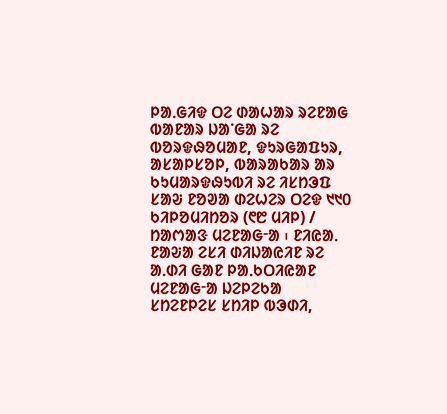ᱞᱟᱹᱜᱤᱫ ᱛᱮ ᱰᱟᱦᱟᱨ ᱨᱮᱱᱟᱜ ᱵᱟᱱᱟᱨ ᱡᱟᱸᱜᱟ ᱨᱮ ᱵᱚᱨᱫᱷᱚᱢᱟᱱ, ᱫᱩᱨᱜᱟᱯᱩᱨ, ᱟᱥᱟᱞᱥᱚᱞ, ᱵᱟᱨᱟᱠᱟᱨ ᱟᱨ ᱠᱩᱢᱟᱨᱫᱷᱩᱵᱤ ᱨᱮ ᱤᱥᱴᱳᱯ ᱥᱟᱶ ᱱᱚᱣᱟ ᱰᱮᱦᱮᱨ ᱛᱮᱫ ᱑᱑᱐ ᱠᱤᱞᱚᱢᱤᱴᱚᱨ (᱖᱘ ᱢᱤᱞ) / ᱴᱟᱬᱟᱝ ᱢᱮᱱᱟᱜᱼᱟ ᱾ ᱱᱤᱭᱟᱹ ᱱᱟᱶᱟ ᱮᱥᱤ ᱰᱤᱡᱟᱭᱤᱱ ᱨᱮ ᱟᱹᱰᱤ ᱜᱟᱱ ᱞᱟᱹᱠᱛᱤᱭᱟᱱ ᱢᱮᱱᱟᱜᱼᱟ ᱡᱮᱞᱮᱠᱟ ᱥᱴᱮᱱᱞᱮᱥ ᱥᱴᱤᱞ ᱵᱳᱰᱤ,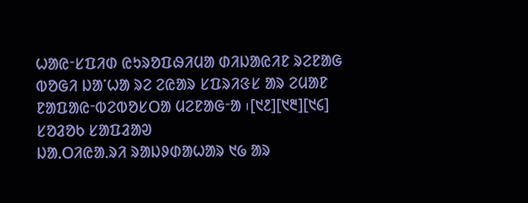ᱦᱟᱭᱼᱥᱯᱤᱰ ᱭᱩᱨᱚᱯᱷᱤᱢᱟ ᱰᱤᱡᱟᱭᱤᱱ ᱨᱮᱱᱟᱜ ᱵᱚᱜᱤ ᱡᱟᱸᱦᱟ ᱨᱮ ᱮᱭᱟᱨ ᱥᱯᱨᱤᱝᱥ ᱟᱨ ᱮᱢᱟᱱ ᱱᱟᱯᱟᱭᱼᱵᱮᱵᱚᱥᱛᱟ ᱢᱮᱱᱟᱜᱼᱟ ᱾[᱑᱒][᱑᱓][᱑᱔]
ᱥᱚᱲᱚᱠ ᱥᱟᱯᱲᱟᱣ
ᱡᱟᱹᱛᱤᱭᱟᱹᱨᱤ ᱨᱟᱡᱽᱰᱟᱦᱟᱨ ᱑᱙ ᱟᱨ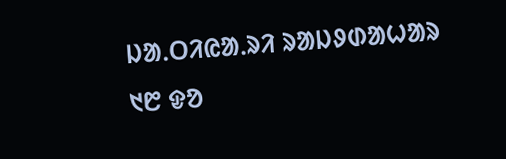ᱡᱟᱹᱛᱤᱭᱟᱹᱨᱤ ᱨᱟᱡᱽᱰᱟᱦᱟᱨ ᱑᱘ ᱫᱚ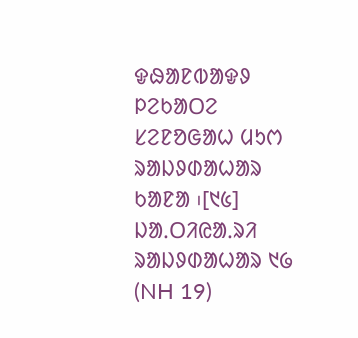ᱫᱷᱟᱱᱵᱟᱫᱽ ᱞᱮᱠᱟᱛᱮ ᱥᱮᱱᱚᱜᱟᱦ ᱢᱩᱬ ᱨᱟᱡᱽᱰᱟᱦᱟᱨ ᱠᱟᱱᱟ ᱾[᱑᱕] ᱡᱟᱹᱛᱤᱭᱟᱹᱨᱤ ᱨᱟᱡᱽᱰᱟᱦᱟᱨ ᱑᱙ (NH 19)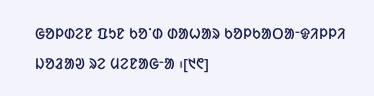ᱜᱚᱞᱰᱮᱱ ᱯᱩᱱ ᱠᱚᱸᱰ ᱰᱟᱦᱟᱨ ᱠᱚᱞᱠᱟᱛᱟᱼᱫᱤᱞᱞᱤ ᱡᱚᱲᱟᱣ ᱨᱮ ᱢᱮᱱᱟᱜᱼᱟ ᱾[᱑᱖]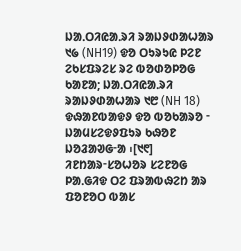ᱡᱟᱹᱛᱤᱭᱟᱹᱨᱤ ᱨᱟᱡᱽᱰᱟᱦᱟᱨ ᱑᱙ (NH19) ᱫᱚ ᱛᱩᱨᱩᱭ ᱞᱮᱱ ᱮᱠᱥᱯᱨᱮᱥ ᱨᱮ ᱵᱚᱰᱚᱞᱚᱜ ᱠᱟᱱᱟ; ᱡᱟᱹᱛᱤᱭᱟᱹᱨᱤ ᱨᱟᱡᱽᱰᱟᱦᱟᱨ ᱑᱘ (NH 18) ᱫᱷᱟᱱᱵᱟᱫᱽ ᱫᱚ ᱵᱚᱠᱟᱨᱚ ᱼ ᱡᱟᱢᱥᱮᱫᱽᱯᱩᱨ ᱠᱷᱚᱱ ᱡᱚᱲᱟᱣᱜᱼᱟ ᱾[᱑᱖]
ᱤᱱᱴᱟᱨᱼᱥᱚᱦᱚᱨ ᱥᱮᱱᱚᱜ ᱞᱟᱹᱜᱤᱫ ᱛᱮ ᱯᱨᱟᱵᱷᱮᱴ ᱟᱨ ᱯᱚᱱᱚᱛ ᱵᱟᱥ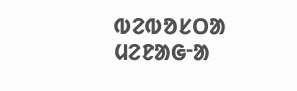ᱵᱮᱵᱚᱥᱛᱟ ᱢᱮᱱᱟᱜᱼᱟ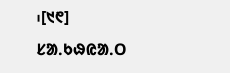᱾[᱑᱖]
ᱥᱟᱹᱠᱷᱭᱟᱹᱛ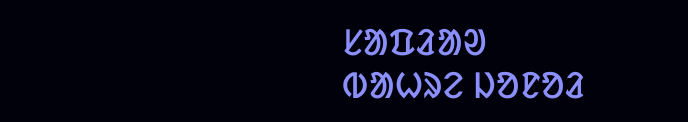ᱥᱟᱯᱲᱟᱣ
ᱵᱟᱦᱨᱮ ᱡᱚᱱᱚᱲ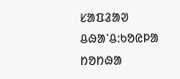ᱥᱟᱯᱲᱟᱣ
ᱪᱷᱟᱸᱪ:ᱠᱚᱭᱞᱟ ᱴᱚᱴᱷᱟ